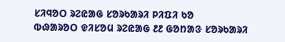ᱥᱤᱧᱚᱛ ᱨᱮᱭᱟᱜ ᱥᱚᱨᱠᱟᱨᱤ ᱞᱤᱯᱤ ᱠᱚ
ᱵᱷᱟᱨᱚᱛ ᱫᱤᱥᱚᱢ ᱨᱮᱭᱟᱜ ᱒᱒ ᱜᱚᱴᱟᱝ ᱥᱚᱨᱠᱟᱨᱤ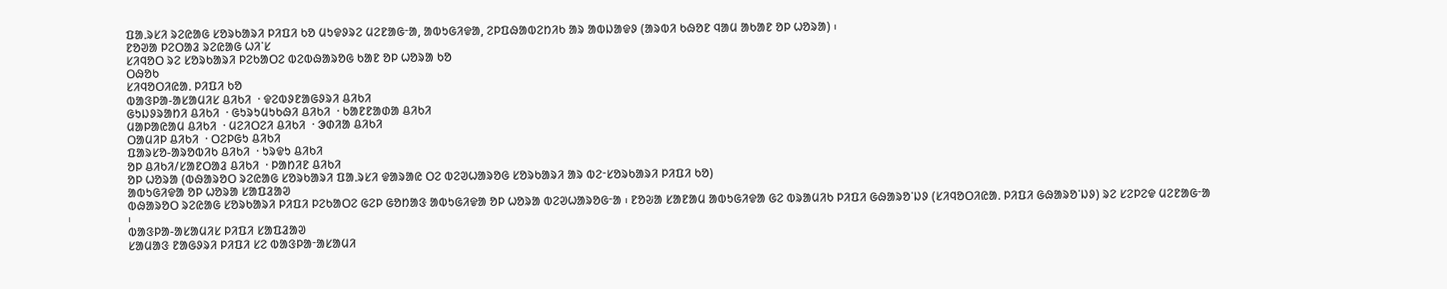ᱯᱟᱹᱨᱥᱤ ᱨᱮᱭᱟᱜ ᱥᱚᱨᱠᱟᱨᱤ ᱞᱤᱯᱤ ᱠᱚ ᱢᱩᱫᱽᱨᱮ ᱢᱮᱱᱟᱜᱼᱟ, ᱟᱵᱩᱜᱤᱫᱟ, ᱮᱞᱯᱷᱟᱵᱮᱴᱤᱠ ᱟᱨ ᱟᱵᱡᱟᱫᱽ (ᱟᱨᱵᱤ ᱠᱷᱚᱱ ᱧᱟᱢ ᱟᱠᱟᱱ ᱚᱞ ᱦᱚᱨᱟ) ᱾
ᱱᱚᱣᱟ ᱞᱮᱛᱟᱲ ᱨᱮᱭᱟᱜ ᱦᱤᱸᱥ
ᱥᱤᱧᱚᱛ ᱨᱮ ᱥᱚᱨᱠᱟᱨᱤ ᱞᱮᱠᱟᱛᱮ ᱵᱮᱵᱷᱟᱨᱚᱜ ᱠᱟᱱ ᱚᱞ ᱦᱚᱨᱟ ᱠᱚ
ᱛᱷᱚᱠ
ᱥᱤᱧᱚᱛᱤᱭᱟᱹ ᱞᱤᱯᱤ ᱠᱚ
ᱵᱟᱝᱞᱟ-ᱟᱥᱟᱢᱤᱥ ᱪᱤᱠᱤ  · ᱫᱮᱵᱽᱱᱟᱜᱽᱨᱤ ᱪᱤᱠᱤ
ᱜᱩᱡᱽᱨᱟᱴᱤ ᱪᱤᱠᱤ  · ᱜᱩᱨᱩᱢᱩᱠᱷᱤ ᱪᱤᱠᱤ  · ᱠᱟᱱᱱᱟᱰᱟ ᱪᱤᱠᱤ
ᱢᱟᱞᱟᱭᱟᱢ ᱪᱤᱠᱤ  · ᱢᱮᱤᱛᱮᱤ ᱪᱤᱠᱤ  · ᱳᱰᱤᱟ ᱪᱤᱠᱤ
ᱛᱟᱢᱤᱞ ᱪᱤᱠᱤ  · ᱛᱮᱞᱜᱩ ᱪᱤᱠᱤ
ᱯᱟᱨᱥᱚ-ᱟᱨᱚᱵᱤᱠ ᱪᱤᱠᱤ  · ᱩᱨᱫᱩ ᱪᱤᱠᱤ
ᱚᱞ ᱪᱤᱠᱤ/ᱥᱟᱱᱛᱟᱲ ᱪᱤᱠᱤ  · ᱞᱟᱴᱤᱱ ᱪᱤᱠᱤ
ᱚᱞ ᱦᱚᱨᱟ (ᱵᱷᱟᱨᱚᱛ ᱨᱮᱭᱟᱜ ᱥᱚᱨᱠᱟᱨᱤ ᱯᱟᱹᱨᱥᱤ ᱫᱟᱨᱟᱭ ᱛᱮ ᱵᱮᱣᱦᱟᱨᱚᱜ ᱥᱚᱨᱠᱟᱨᱤ ᱟᱨ ᱵᱮᱼᱥᱚᱨᱠᱟᱨᱤ ᱞᱤᱯᱤ ᱠᱚ)
ᱟᱵᱩᱜᱤᱫᱟ ᱚᱞ ᱦᱚᱨᱟ ᱥᱟᱯᱲᱟᱣ
ᱵᱷᱟᱨᱚᱛ ᱨᱮᱭᱟᱜ ᱥᱚᱨᱠᱟᱨᱤ ᱞᱤᱯᱤ ᱞᱮᱠᱟᱛᱮ ᱜᱮᱞ ᱜᱚᱴᱟᱝ ᱟᱵᱩᱜᱤᱫᱟ ᱚᱞ ᱦᱚᱨᱟ ᱵᱮᱣᱦᱟᱨᱚᱜᱼᱟ ᱾ ᱱᱚᱶᱟ ᱥᱟᱱᱟᱢ ᱟᱵᱩᱜᱤᱫᱟ ᱜᱮ ᱵᱨᱟᱢᱤᱠ ᱞᱤᱯᱤ ᱜᱷᱟᱨᱚᱸᱡᱽ (ᱥᱤᱧᱚᱛᱤᱭᱟᱹ ᱞᱤᱯᱤ ᱜᱷᱟᱨᱚᱸᱡᱽ) ᱨᱮ ᱥᱮᱞᱮᱫ ᱢᱮᱱᱟᱜᱼᱟ ᱾
ᱵᱟᱝᱞᱟ-ᱟᱥᱟᱢᱤᱥ ᱞᱤᱯᱤ ᱥᱟᱯᱲᱟᱣ
ᱥᱟᱢᱟᱝ ᱱᱟᱜᱽᱨᱤ ᱞᱤᱯᱤ ᱥᱮ ᱵᱟᱝᱞᱟᱼᱟᱥᱟᱢᱤ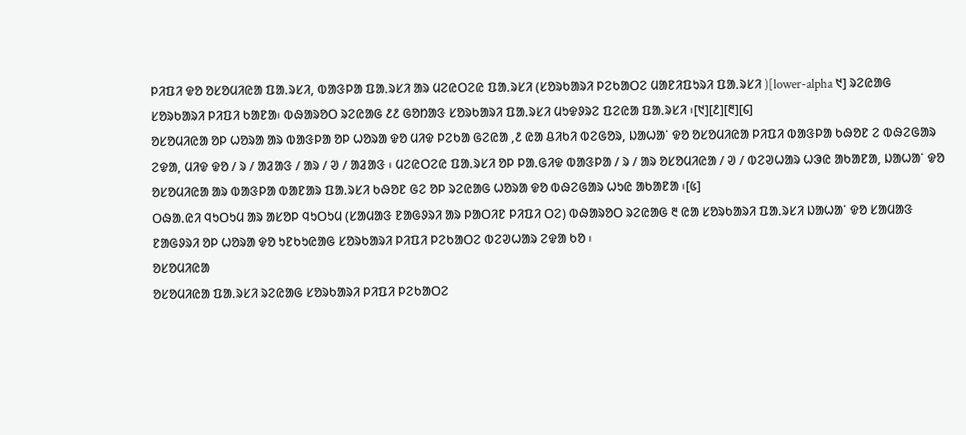ᱞᱤᱯᱤ ᱫᱚ ᱚᱥᱚᱢᱤᱭᱟ ᱯᱟᱹᱨᱥᱤ, ᱵᱟᱝᱞᱟ ᱯᱟᱹᱨᱥᱤ ᱟᱨ ᱢᱮᱭᱛᱮᱭ ᱯᱟᱹᱨᱥᱤ (ᱥᱚᱨᱠᱟᱨᱤ ᱞᱮᱠᱟᱛᱮ ᱢᱟᱱᱤᱯᱩᱨᱤ ᱯᱟᱹᱨᱥᱤ )[lower-alpha ᱑] ᱨᱮᱭᱟᱜ ᱥᱚᱨᱠᱟᱨᱤ ᱞᱤᱯᱤ ᱠᱟᱱᱟ᱾ ᱵᱷᱟᱨᱚᱛ ᱨᱮᱭᱟᱜ ᱒᱒ ᱜᱚᱴᱟᱝ ᱥᱚᱨᱠᱟᱨᱤ ᱯᱟᱹᱨᱥᱤ ᱢᱩᱫᱽᱨᱮ ᱯᱮᱭᱟ ᱯᱟᱹᱨᱥᱤ ᱾[᱑][᱒][᱓][᱔]
ᱚᱥᱚᱢᱤᱭᱟ ᱚᱞ ᱦᱚᱨᱟ ᱟᱨ ᱵᱟᱝᱞᱟ ᱚᱞ ᱦᱚᱨᱟ ᱫᱚ ᱢᱤᱫ ᱞᱮᱠᱟ ᱜᱮᱭᱟ ,᱒ ᱭᱟ ᱪᱤᱠᱤ ᱵᱮᱜᱚᱨ, ᱡᱟᱦᱟᱸ ᱫᱚ ᱚᱥᱚᱢᱤᱭᱟ ᱞᱤᱯᱤ ᱵᱟᱝᱞᱟ ᱠᱷᱚᱱ ᱮ ᱵᱷᱮᱜᱟᱨ ᱮᱫᱟ, ᱢᱤᱫ ᱫᱚ / ᱨ / ᱟᱲᱟᱝ / ᱟᱨ / ᱣ / ᱟᱲᱟᱝ ᱾ ᱢᱮᱭᱛᱮᱭ ᱯᱟᱹᱨᱥᱤ ᱚᱞ ᱞᱟᱹᱜᱤᱫ ᱵᱟᱝᱞᱟ / ᱨ / ᱟᱨ ᱚᱥᱚᱢᱤᱭᱟ / ᱣ / ᱵᱮᱣᱦᱟᱨ ᱦᱳᱭ ᱟᱠᱟᱱᱟ, ᱡᱟᱦᱟᱸ ᱫᱚ ᱚᱥᱚᱢᱤᱭᱟ ᱟᱨ ᱵᱟᱝᱞᱟ ᱵᱟᱱᱟᱨ ᱯᱟᱹᱨᱥᱤ ᱠᱷᱚᱱ ᱜᱮ ᱚᱞ ᱨᱮᱭᱟᱜ ᱦᱚᱨᱟ ᱫᱚ ᱵᱷᱮᱜᱟᱨ ᱦᱩᱭ ᱟᱠᱟᱱᱟ ᱾[᱕]
ᱛᱷᱟᱹᱭᱤ ᱧᱩᱛᱩᱢ ᱟᱨ ᱟᱥᱚᱞ ᱧᱩᱛᱩᱢ (ᱥᱟᱢᱟᱝ ᱱᱟᱜᱽᱨᱤ ᱟᱨ ᱞᱟᱛᱤᱱ ᱞᱤᱯᱤ ᱛᱮ) ᱵᱷᱟᱨᱚᱛ ᱨᱮᱭᱟᱜ ᱓ ᱭᱟ ᱥᱚᱨᱠᱟᱨᱤ ᱯᱟᱹᱨᱥᱤ ᱡᱟᱦᱟᱸ ᱫᱚ ᱥᱟᱢᱟᱝ ᱱᱟᱜᱽᱨᱤ ᱚᱞ ᱦᱚᱨᱟ ᱫᱚ ᱩᱱᱠᱩᱭᱟᱜ ᱥᱚᱨᱠᱟᱨᱤ ᱞᱤᱯᱤ ᱞᱮᱠᱟᱛᱮ ᱵᱮᱣᱦᱟᱨ ᱮᱫᱟ ᱠᱚ ᱾
ᱚᱥᱚᱢᱤᱭᱟ
ᱚᱥᱚᱢᱤᱭᱟ ᱯᱟᱹᱨᱥᱤ ᱨᱮᱭᱟᱜ ᱥᱚᱨᱠᱟᱨᱤ ᱞᱤᱯᱤ ᱞᱮᱠᱟᱛᱮ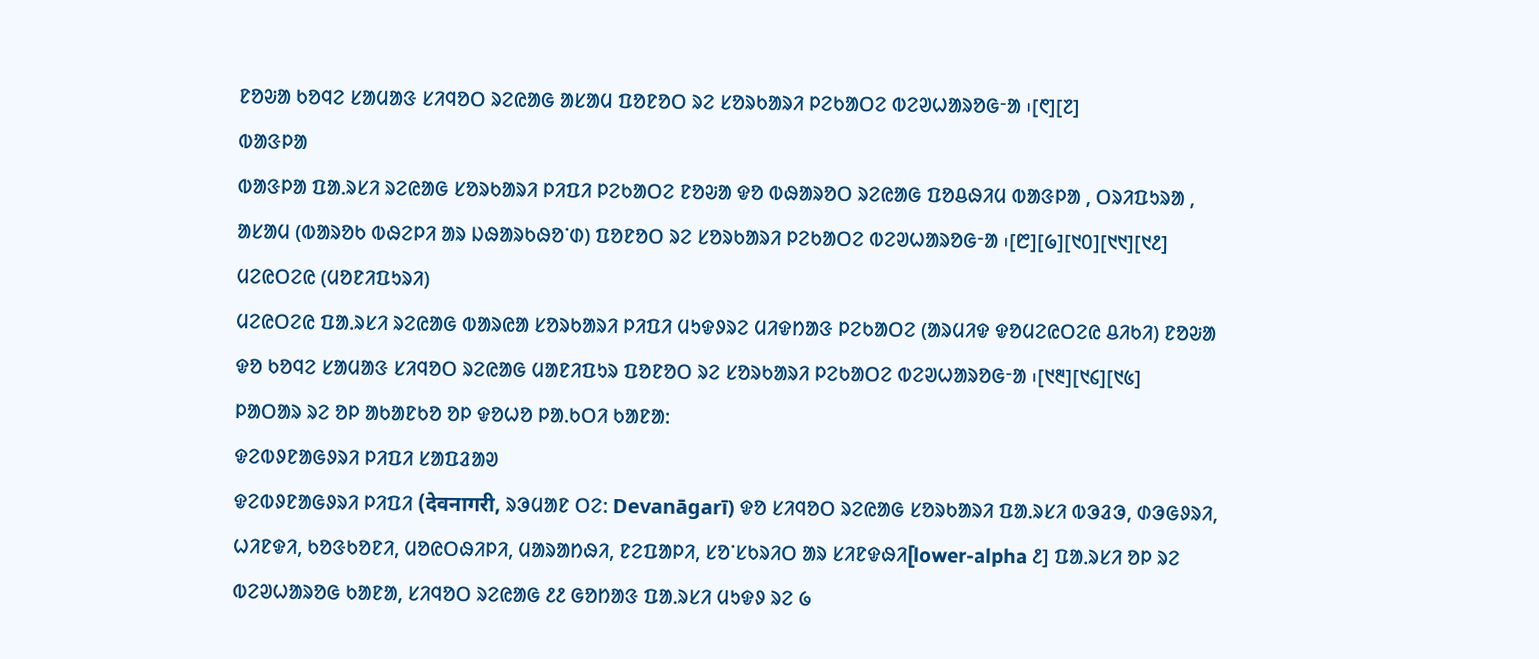ᱱᱚᱶᱟ ᱠᱚᱧᱮ ᱥᱟᱢᱟᱝ ᱥᱤᱧᱚᱛ ᱨᱮᱭᱟᱜ ᱟᱥᱟᱢ ᱯᱚᱱᱚᱛ ᱨᱮ ᱥᱚᱨᱠᱟᱨᱤ ᱞᱮᱠᱟᱛᱮ ᱵᱮᱣᱦᱟᱨᱚᱜᱼᱟ ᱾[᱖][᱗]
ᱵᱟᱝᱞᱟ
ᱵᱟᱝᱞᱟ ᱯᱟᱹᱨᱥᱤ ᱨᱮᱭᱟᱜ ᱥᱚᱨᱠᱟᱨᱤ ᱞᱤᱯᱤ ᱞᱮᱠᱟᱛᱮ ᱱᱚᱶᱟ ᱫᱚ ᱵᱷᱟᱨᱚᱛ ᱨᱮᱭᱟᱜ ᱯᱚᱪᱷᱤᱢ ᱵᱟᱝᱞᱟ , ᱛᱨᱤᱯᱩᱨᱟ , ᱟᱥᱟᱢ (ᱵᱟᱨᱚᱠ ᱵᱷᱮᱞᱤ ᱟᱨ ᱡᱷᱟᱨᱠᱷᱚᱸᱰ) ᱯᱚᱱᱚᱛ ᱨᱮ ᱥᱚᱨᱠᱟᱨᱤ ᱞᱮᱠᱟᱛᱮ ᱵᱮᱣᱦᱟᱨᱚᱜᱼᱟ ᱾[᱘][᱙][᱑᱐][᱑᱑][᱑᱒]
ᱢᱮᱭᱛᱮᱭ (ᱢᱚᱱᱤᱯᱩᱨᱤ)
ᱢᱮᱭᱛᱮᱭ ᱯᱟᱹᱨᱥᱤ ᱨᱮᱭᱟᱜ ᱵᱟᱨᱭᱟ ᱥᱚᱨᱠᱟᱨᱤ ᱞᱤᱯᱤ ᱢᱩᱫᱽᱨᱮ ᱢᱤᱫᱴᱟᱝ ᱞᱮᱠᱟᱛᱮ (ᱟᱨᱢᱤᱫ ᱫᱚᱢᱮᱭᱛᱮᱭ ᱪᱤᱠᱤ) ᱱᱚᱶᱟ ᱫᱚ ᱠᱚᱧᱮ ᱥᱟᱢᱟᱝ ᱥᱤᱧᱚᱛ ᱨᱮᱭᱟᱜ ᱢᱟᱱᱤᱯᱩᱨ ᱯᱚᱱᱚᱛ ᱨᱮ ᱥᱚᱨᱠᱟᱨᱤ ᱞᱮᱠᱟᱛᱮ ᱵᱮᱣᱦᱟᱨᱚᱜᱼᱟ ᱾[᱑᱓][᱑᱔][᱑᱕]
ᱞᱟᱛᱟᱨ ᱨᱮ ᱚᱞ ᱟᱠᱟᱱᱠᱚ ᱚᱞ ᱫᱚᱦᱚ ᱞᱟᱹᱠᱛᱤ ᱠᱟᱱᱟ:
ᱫᱮᱵᱽᱱᱟᱜᱽᱨᱤ ᱞᱤᱯᱤ ᱥᱟᱯᱲᱟᱣ
ᱫᱮᱵᱽᱱᱟᱜᱽᱨᱤ ᱞᱤᱯᱤ (देवनागरी, ᱨᱳᱢᱟᱱ ᱛᱮ: Devanāgarī) ᱫᱚ ᱥᱤᱧᱚᱛ ᱨᱮᱭᱟᱜ ᱥᱚᱨᱠᱟᱨᱤ ᱯᱟᱹᱨᱥᱤ ᱵᱳᱲᱳ, ᱰᱳᱜᱽᱨᱤ, ᱦᱤᱱᱫᱤ, ᱠᱚᱝᱠᱚᱱᱤ, ᱢᱚᱭᱛᱷᱤᱞᱤ, ᱢᱟᱨᱟᱴᱷᱤ, ᱱᱮᱯᱟᱞᱤ, ᱥᱚᱸᱥᱠᱨᱤᱛ ᱟᱨ ᱥᱤᱱᱫᱷᱤ[lower-alpha ᱒] ᱯᱟᱹᱨᱥᱤ ᱚᱞ ᱨᱮ ᱵᱮᱣᱦᱟᱨᱚᱜ ᱠᱟᱱᱟ, ᱥᱤᱧᱚᱛ ᱨᱮᱭᱟᱜ ᱒᱒ ᱜᱚᱴᱟᱝ ᱯᱟᱹᱨᱥᱤ ᱢᱩᱫᱽ ᱨᱮ ᱙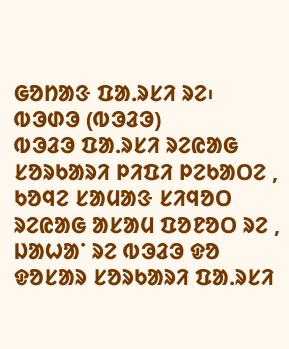ᱜᱚᱴᱟᱝ ᱯᱟᱹᱨᱥᱤ ᱨᱮ᱾
ᱵᱳᱰᱳ (ᱵᱳᱲᱳ)
ᱵᱳᱲᱳ ᱯᱟᱹᱨᱥᱤ ᱨᱮᱭᱟᱜ ᱥᱚᱨᱠᱟᱨᱤ ᱞᱤᱯᱤ ᱞᱮᱠᱟᱛᱮ , ᱠᱚᱧᱮ ᱥᱟᱢᱟᱝ ᱥᱤᱧᱚᱛ ᱨᱮᱭᱟᱜ ᱟᱥᱟᱢ ᱯᱚᱱᱚᱛ ᱨᱮ , ᱡᱟᱦᱟᱸ ᱨᱮ ᱵᱳᱲᱳ ᱫᱚ ᱫᱚᱥᱟᱨ ᱥᱚᱨᱠᱟᱨᱤ ᱯᱟᱹᱨᱥᱤ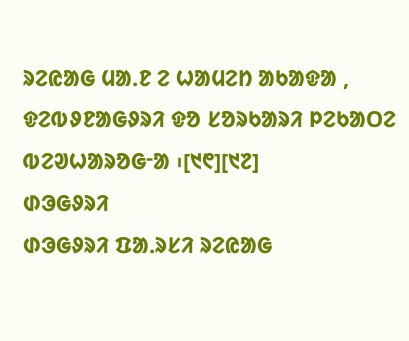ᱨᱮᱭᱟᱜ ᱢᱟᱹᱱ ᱮ ᱦᱟᱢᱮᱴ ᱟᱠᱟᱫᱟ , ᱫᱮᱵᱽᱱᱟᱜᱽᱨᱤ ᱫᱚ ᱥᱚᱨᱠᱟᱨᱤ ᱞᱮᱠᱟᱛᱮ ᱵᱮᱣᱦᱟᱨᱚᱜᱼᱟ ᱾[᱑᱖][᱑᱗]
ᱰᱳᱜᱽᱨᱤ
ᱰᱳᱜᱽᱨᱤ ᱯᱟᱹᱨᱥᱤ ᱨᱮᱭᱟᱜ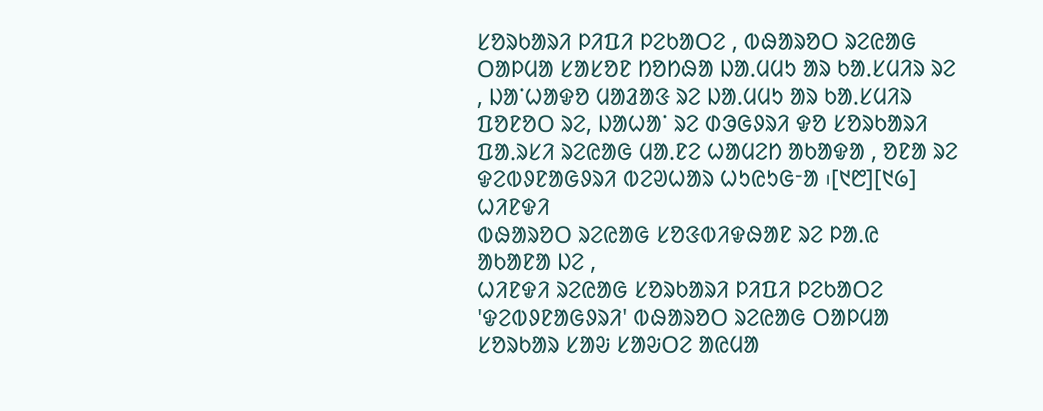ᱥᱚᱨᱠᱟᱨᱤ ᱞᱤᱯᱤ ᱞᱮᱠᱟᱛᱮ , ᱵᱷᱟᱨᱚᱛ ᱨᱮᱭᱟᱜ ᱛᱟᱞᱢᱟ ᱥᱟᱥᱚᱱ ᱴᱚᱴᱷᱟ ᱡᱟᱹᱢᱢᱩ ᱟᱨ ᱠᱟᱹᱥᱢᱤᱨ ᱨᱮ , ᱡᱟᱸᱦᱟᱫᱚ ᱢᱟᱲᱟᱝ ᱨᱮ ᱡᱟᱹᱢᱢᱩ ᱟᱨ ᱠᱟᱹᱥᱢᱤᱨ ᱯᱚᱱᱚᱛ ᱨᱮ, ᱡᱟᱦᱟᱸ ᱨᱮ ᱰᱳᱜᱽᱨᱤ ᱫᱚ ᱥᱚᱨᱠᱟᱨᱤ ᱯᱟᱹᱨᱥᱤ ᱨᱮᱭᱟᱜ ᱢᱟᱹᱱᱮ ᱦᱟᱢᱮᱴ ᱟᱠᱟᱫᱟ , ᱚᱱᱟ ᱨᱮ ᱫᱮᱵᱽᱱᱟᱜᱽᱨᱤ ᱵᱮᱣᱦᱟᱨ ᱦᱩᱭᱩᱜᱼᱟ ᱾[᱑᱘][᱑᱙]
ᱦᱤᱱᱫᱤ
ᱵᱷᱟᱨᱚᱛ ᱨᱮᱭᱟᱜ ᱥᱚᱝᱵᱤᱫᱷᱟᱱ ᱨᱮ ᱞᱟᱹᱭ ᱟᱠᱟᱱᱟ ᱡᱮ ,
ᱦᱤᱱᱫᱤ ᱨᱮᱭᱟᱜ ᱥᱚᱨᱠᱟᱨᱤ ᱞᱤᱯᱤ ᱞᱮᱠᱟᱛᱮ 'ᱫᱮᱵᱽᱱᱟᱜᱽᱨᱤ' ᱵᱷᱟᱨᱚᱛ ᱨᱮᱭᱟᱜ ᱛᱟᱞᱢᱟ ᱥᱚᱨᱠᱟᱨ ᱥᱟᱶ ᱥᱟᱶᱛᱮ ᱟᱭᱢᱟ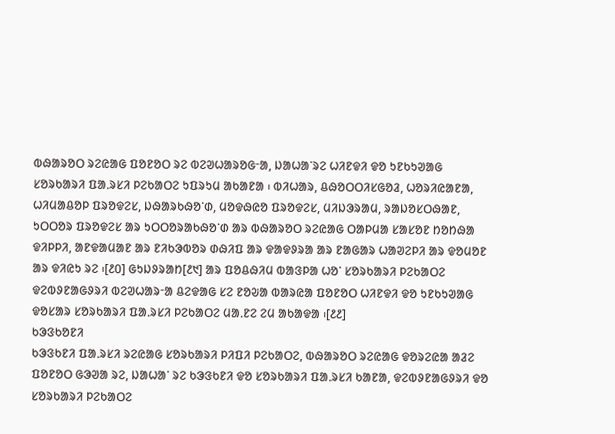ᱵᱷᱟᱨᱚᱛ ᱨᱮᱭᱟᱜ ᱯᱚᱱᱚᱛ ᱨᱮ ᱵᱮᱣᱦᱟᱨᱚᱜᱼᱟ, ᱡᱟᱦᱟᱸᱨᱮ ᱦᱤᱱᱫᱤ ᱫᱚ ᱩᱱᱠᱩᱣᱟᱜ ᱥᱚᱨᱠᱟᱨᱤ ᱯᱟᱹᱨᱥᱤ ᱞᱮᱠᱟᱛᱮ ᱩᱯᱨᱩᱢ ᱟᱠᱟᱱᱟ ᱾ ᱵᱤᱦᱟᱨ, ᱪᱷᱚᱛᱛᱤᱥᱜᱚᱲ, ᱦᱚᱨᱤᱭᱟᱱᱟ, ᱦᱤᱢᱟᱪᱚᱞ ᱯᱨᱚᱫᱮᱥ, ᱡᱷᱟᱨᱠᱷᱚᱸᱰ, ᱢᱚᱫᱷᱭᱚ ᱯᱨᱚᱫᱮᱥ, ᱢᱤᱡᱳᱨᱟᱢ, ᱨᱟᱡᱚᱥᱛᱷᱟᱱ, ᱩᱛᱛᱚᱨ ᱯᱨᱚᱫᱮᱥ ᱟᱨ ᱩᱛᱛᱚᱨᱟᱠᱷᱚᱸᱰ ᱟᱨ ᱵᱷᱟᱨᱚᱛ ᱨᱮᱭᱟᱜ ᱛᱟᱞᱢᱟ ᱥᱟᱥᱚᱱ ᱴᱚᱴᱷᱟ ᱫᱤᱞᱞᱤ, ᱟᱱᱫᱟᱢᱟᱱ ᱟᱨ ᱱᱤᱠᱳᱵᱚᱨ ᱰᱷᱤᱯ ᱟᱨ ᱫᱟᱫᱽᱨᱟ ᱟᱨ ᱱᱟᱜᱟᱨ ᱦᱟᱣᱮᱞᱤ ᱟᱨ ᱫᱚᱢᱚᱱ ᱟᱨ ᱫᱤᱭᱩ ᱨᱮ ᱾[᱒᱐] ᱜᱩᱡᱽᱨᱟᱴ[᱒᱑] ᱟᱨ ᱯᱚᱪᱷᱤᱢ ᱵᱟᱝᱞᱟ ᱦᱚᱸ ᱥᱚᱨᱠᱟᱨᱤ ᱞᱮᱠᱟᱛᱮ ᱫᱮᱵᱽᱱᱟᱜᱽᱨᱤ ᱵᱮᱣᱦᱟᱨᱼᱟ ᱪᱮᱫᱟᱜ ᱥᱮ ᱱᱚᱶᱟ ᱵᱟᱨᱭᱟ ᱯᱚᱱᱚᱛ ᱦᱤᱱᱫᱤ ᱫᱚ ᱩᱱᱠᱩᱣᱟᱜ ᱫᱚᱥᱟᱨ ᱥᱚᱨᱠᱟᱨᱤ ᱯᱟᱹᱨᱥᱤ ᱞᱮᱠᱟᱛᱮ ᱢᱟᱹᱱᱮ ᱮᱢ ᱟᱠᱟᱫᱟ ᱾[᱒᱒]
ᱠᱳᱝᱠᱚᱱᱤ
ᱠᱳᱝᱠᱱᱤ ᱯᱟᱹᱨᱥᱤ ᱨᱮᱭᱟᱜ ᱥᱚᱨᱠᱟᱨᱤ ᱞᱤᱯᱤ ᱞᱮᱠᱟᱛᱮ, ᱵᱷᱟᱨᱚᱛ ᱨᱮᱭᱟᱜ ᱫᱚᱨᱮᱭᱟ ᱟᱲᱮ ᱯᱚᱱᱚᱛ ᱜᱳᱣᱟ ᱨᱮ, ᱡᱟᱦᱟᱸ ᱨᱮ ᱠᱳᱝᱠᱱᱤ ᱫᱚ ᱥᱚᱨᱠᱟᱨᱤ ᱯᱟᱹᱨᱥᱤ ᱠᱟᱱᱟ, ᱫᱮᱵᱽᱱᱟᱜᱽᱨᱤ ᱫᱚ ᱥᱚᱨᱠᱟᱨᱤ ᱞᱮᱠᱟᱛᱮ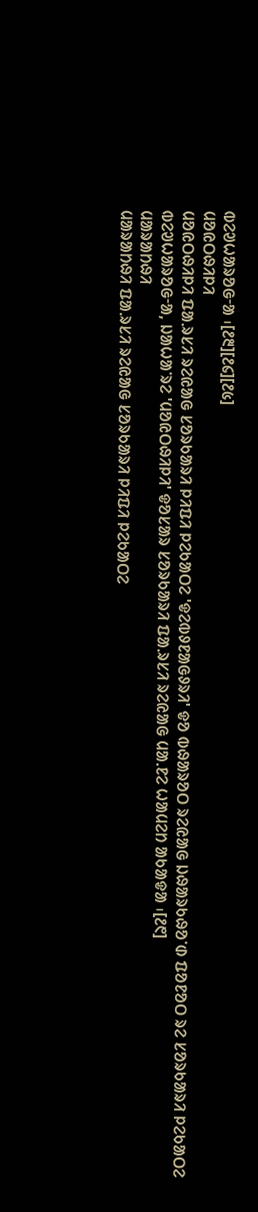ᱵᱮᱣᱦᱟᱨᱚᱜᱼᱟ ᱾[᱒᱓][᱒᱔][᱒᱕]
ᱢᱚᱭᱛᱷᱤᱞᱤ
ᱢᱚᱭᱛᱷᱤᱞᱤ ᱯᱟᱹᱨᱥᱤ ᱨᱮᱭᱟᱜ ᱥᱚᱨᱠᱟᱨᱤ ᱞᱤᱯᱤ ᱞᱮᱠᱟᱛᱮ 'ᱫᱮᱵᱽᱱᱟᱜᱽᱨᱤ' ᱫᱚ ᱵᱷᱟᱨᱚᱛ ᱨᱮᱭᱟᱜ ᱡᱷᱟᱨᱠᱷᱚᱸᱰ ᱯᱚᱱᱚᱛ ᱨᱮ ᱥᱚᱨᱠᱟᱨᱤ ᱞᱮᱠᱟᱛᱮ ᱵᱮᱣᱦᱟᱨᱚᱜᱼᱟ, ᱡᱟᱦᱟᱸᱨᱮ 'ᱢᱚᱭᱛᱷᱤᱞᱤ' ᱫᱚᱥᱟᱨ ᱥᱚᱨᱠᱟᱨᱤ ᱯᱟᱹᱨᱥᱤ ᱨᱮᱭᱟᱜ ᱢᱟᱹᱱᱮ ᱦᱟᱢᱮᱴ ᱟᱠᱟᱫᱟ ᱾[᱒᱖]
ᱢᱟᱨᱟᱴᱷᱤ
ᱢᱟᱨᱟᱴᱷᱤ ᱯᱟᱹᱨᱥᱤ ᱨᱮᱭᱟᱜ ᱥᱚᱨᱠᱟᱨᱤ ᱞᱤᱯᱤ ᱞᱮᱠᱟᱛᱮ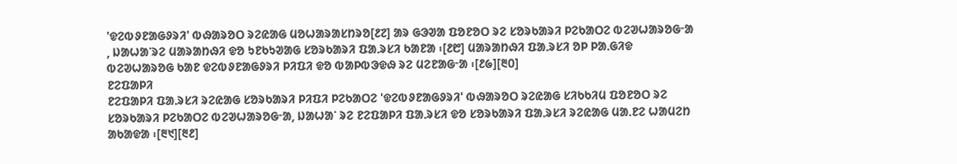'ᱫᱮᱵᱽᱱᱟᱜᱽᱨᱤ' ᱵᱷᱟᱨᱚᱛ ᱨᱮᱭᱟᱜ ᱢᱚᱦᱟᱨᱟᱥᱴᱨᱚ[᱒᱗] ᱟᱨ ᱜᱳᱣᱟ ᱯᱚᱱᱚᱛ ᱨᱮ ᱥᱚᱨᱠᱟᱨᱤ ᱞᱮᱠᱟᱛᱮ ᱵᱮᱣᱦᱟᱨᱚᱜᱼᱟ , ᱡᱟᱦᱟᱸᱨᱮ ᱢᱟᱨᱟᱴᱷᱤ ᱫᱚ ᱩᱱᱠᱩᱣᱟᱜ ᱥᱚᱨᱠᱟᱨᱤ ᱯᱟᱹᱨᱥᱤ ᱠᱟᱱᱟ ᱾[᱒᱘] ᱢᱟᱨᱟᱴᱷᱤ ᱯᱟᱹᱨᱥᱤ ᱚᱞ ᱞᱟᱹᱜᱤᱫ ᱵᱮᱣᱦᱟᱨᱚᱜ ᱠᱟᱱ ᱫᱮᱵᱽᱱᱟᱜᱽᱨᱤ ᱞᱤᱯᱤ ᱫᱚ ᱵᱟᱞᱵᱳᱫᱷ ᱨᱮ ᱢᱮᱱᱟᱜᱼᱟ ᱾[᱒᱙][᱓᱐]
ᱱᱮᱯᱟᱞᱤ
ᱱᱮᱯᱟᱞᱤ ᱯᱟᱹᱨᱥᱤ ᱨᱮᱭᱟᱜ ᱥᱚᱨᱠᱟᱨᱤ ᱞᱤᱯᱤ ᱞᱮᱠᱟᱛᱮ 'ᱫᱮᱵᱽᱱᱟᱜᱽᱨᱤ' ᱵᱷᱟᱨᱚᱛ ᱨᱮᱭᱟᱜ ᱥᱤᱠᱠᱤᱢ ᱯᱚᱱᱚᱛ ᱨᱮ ᱥᱚᱨᱠᱟᱨᱤ ᱞᱮᱠᱟᱛᱮ ᱵᱮᱣᱦᱟᱨᱚᱜᱼᱟ, ᱡᱟᱦᱟᱸ ᱨᱮ ᱱᱮᱯᱟᱞᱤ ᱯᱟᱹᱨᱥᱤ ᱫᱚ ᱥᱚᱨᱠᱟᱨᱤ ᱯᱟᱹᱨᱥᱤ ᱨᱮᱭᱟᱜ ᱢᱟᱹᱱᱮ ᱦᱟᱢᱮᱴ ᱟᱠᱟᱫᱟ ᱾[᱓᱑][᱓᱒]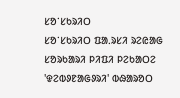ᱥᱚᱸᱥᱠᱨᱤᱛ
ᱥᱚᱸᱥᱠᱨᱤᱛ ᱯᱟᱹᱨᱥᱤ ᱨᱮᱭᱟᱜ ᱥᱚᱨᱠᱟᱨᱤ ᱞᱤᱯᱤ ᱞᱮᱠᱟᱛᱮ 'ᱫᱮᱵᱽᱱᱟᱜᱽᱨᱤ' ᱵᱷᱟᱨᱚᱛ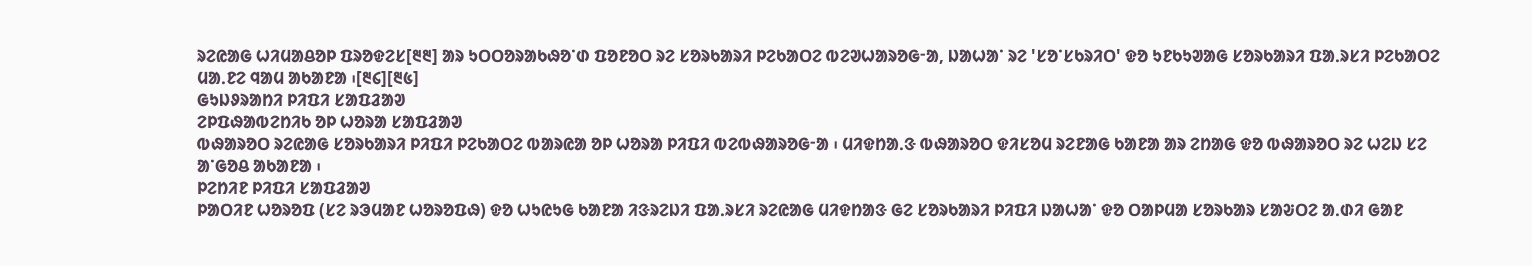ᱨᱮᱭᱟᱜ ᱦᱤᱢᱟᱪᱚᱞ ᱯᱨᱚᱫᱮᱥ[᱓᱓] ᱟᱨ ᱩᱛᱛᱚᱨᱟᱠᱷᱚᱸᱰ ᱯᱚᱱᱚᱛ ᱨᱮ ᱥᱚᱨᱠᱟᱨᱤ ᱞᱮᱠᱟᱛᱮ ᱵᱮᱣᱦᱟᱨᱚᱜᱼᱟ, ᱡᱟᱦᱟᱸ ᱨᱮ 'ᱥᱚᱸᱥᱠᱨᱤᱛ' ᱫᱚ ᱩᱱᱠᱩᱣᱟᱜ ᱥᱚᱨᱠᱟᱨᱤ ᱯᱟᱹᱨᱥᱤ ᱞᱮᱠᱟᱛᱮ ᱢᱟᱹᱱᱮ ᱧᱟᱢ ᱟᱠᱟᱱᱟ ᱾[᱓᱔][᱓᱕]
ᱜᱩᱡᱽᱨᱟᱴᱤ ᱞᱤᱯᱤ ᱥᱟᱯᱲᱟᱣ
ᱮᱞᱯᱷᱟᱵᱮᱴᱤᱠ ᱚᱞ ᱦᱚᱨᱟ ᱥᱟᱯᱲᱟᱣ
ᱵᱷᱟᱨᱚᱛ ᱨᱮᱭᱟᱜ ᱥᱚᱨᱠᱟᱨᱤ ᱞᱤᱯᱤ ᱞᱮᱠᱟᱛᱮ ᱵᱟᱨᱭᱟ ᱚᱞ ᱦᱚᱨᱟ ᱞᱤᱯᱤ ᱵᱮᱵᱷᱟᱨᱚᱜᱼᱟ ᱾ ᱢᱤᱫᱴᱟᱹᱝ ᱵᱷᱟᱨᱚᱛ ᱫᱤᱥᱚᱢ ᱨᱮᱱᱟᱜ ᱠᱟᱱᱟ ᱟᱨ ᱮᱴᱟᱜ ᱫᱚ ᱵᱷᱟᱨᱚᱛ ᱨᱮ ᱦᱮᱡ ᱥᱮ ᱟᱸᱜᱚᱪ ᱟᱠᱟᱱᱟ ᱾
ᱞᱮᱴᱤᱱ ᱞᱤᱯᱤ ᱥᱟᱯᱲᱟᱣ
ᱞᱟᱛᱤᱱ ᱦᱚᱨᱚᱯ (ᱥᱮ ᱨᱳᱢᱟᱱ ᱦᱚᱨᱚᱯᱷ) ᱫᱚ ᱦᱩᱭᱩᱜ ᱠᱟᱱᱟ ᱤᱝᱨᱮᱡᱤ ᱯᱟᱹᱨᱥᱤ ᱨᱮᱭᱟᱜ ᱢᱤᱫᱴᱟᱝ ᱜᱮ ᱥᱚᱨᱠᱟᱨᱤ ᱞᱤᱯᱤ ᱡᱟᱦᱟᱸ ᱫᱚ ᱛᱟᱞᱢᱟ ᱥᱚᱨᱠᱟᱨ ᱥᱟᱶᱛᱮ ᱟᱹᱰᱤ ᱜᱟᱱ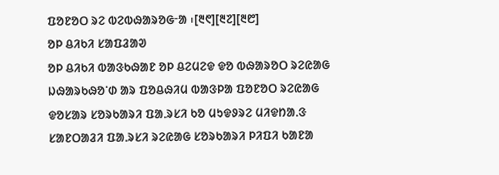ᱯᱚᱱᱚᱛ ᱨᱮ ᱵᱮᱵᱷᱟᱨᱚᱜᱼᱟ ᱾[᱓᱖][᱓᱗][᱓᱘]
ᱚᱞ ᱪᱤᱠᱤ ᱥᱟᱯᱲᱟᱣ
ᱚᱞ ᱪᱤᱠᱤ ᱵᱟᱝᱠᱷᱟᱱ ᱚᱞ ᱪᱮᱢᱮᱫ ᱫᱚ ᱵᱷᱟᱨᱚᱛ ᱨᱮᱭᱟᱜ ᱡᱷᱟᱨᱠᱷᱚᱸᱰ ᱟᱨ ᱯᱚᱪᱷᱤᱢ ᱵᱟᱝᱞᱟ ᱯᱚᱱᱚᱛ ᱨᱮᱭᱟᱜ ᱫᱚᱥᱟᱨ ᱥᱚᱨᱠᱟᱨᱤ ᱯᱟᱹᱨᱥᱤ ᱠᱚ ᱢᱩᱫᱽᱨᱮ ᱢᱤᱫᱴᱟᱹᱝ ᱥᱟᱱᱛᱟᱲᱤ ᱯᱟᱹᱨᱥᱤ ᱨᱮᱭᱟᱜ ᱥᱚᱨᱠᱟᱨᱤ ᱞᱤᱯᱤ ᱠᱟᱱᱟ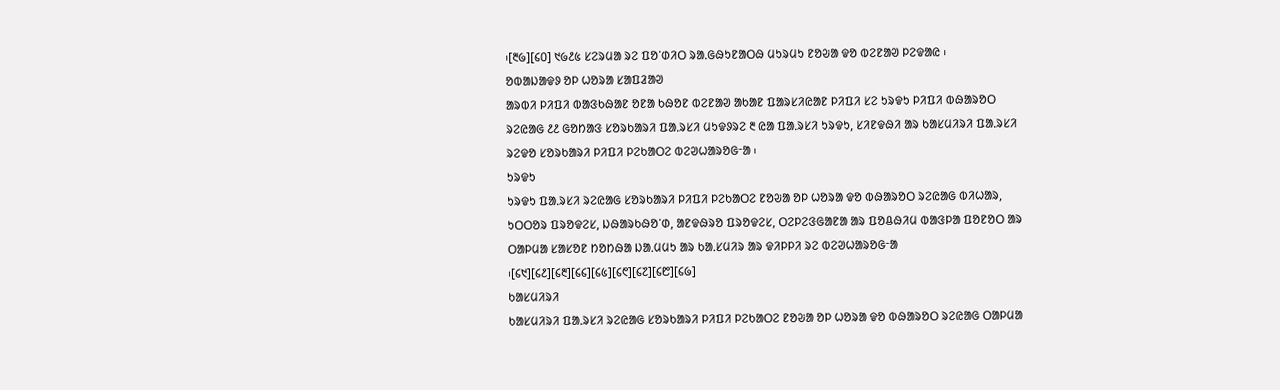᱾[᱓᱙][᱔᱐] ᱑᱙᱒᱕ ᱥᱮᱨᱢᱟ ᱨᱮ ᱯᱚᱸᱰᱤᱛ ᱨᱟᱹᱜᱷᱩᱱᱟᱛᱷ ᱢᱩᱨᱢᱩ ᱱᱚᱶᱟ ᱫᱚ ᱵᱮᱱᱟᱣ ᱞᱮᱫᱟᱭ ᱾
ᱚᱵᱟᱡᱟᱫᱽ ᱚᱞ ᱦᱚᱨᱟ ᱥᱟᱯᱲᱟᱣ
ᱟᱨᱵᱤ ᱞᱤᱯᱤ ᱵᱟᱝᱠᱷᱟᱱ ᱚᱱᱟ ᱠᱷᱚᱱ ᱵᱮᱱᱟᱣ ᱟᱠᱟᱱ ᱯᱟᱨᱥᱤᱭᱟᱱ ᱞᱤᱯᱤ ᱥᱮ ᱩᱨᱫᱩ ᱞᱤᱯᱤ ᱵᱷᱟᱨᱚᱛ ᱨᱮᱭᱟᱜ ᱒᱒ ᱜᱚᱴᱟᱝ ᱥᱚᱨᱠᱟᱨᱤ ᱯᱟᱹᱨᱥᱤ ᱢᱩᱫᱽᱨᱮ ᱓ ᱭᱟ ᱯᱟᱹᱨᱥᱤ ᱩᱨᱫᱩ, ᱥᱤᱱᱫᱷᱤ ᱟᱨ ᱠᱟᱥᱢᱤᱨᱤ ᱯᱟᱹᱨᱥᱤ ᱨᱮᱫᱚ ᱥᱚᱨᱠᱟᱨᱤ ᱞᱤᱯᱤ ᱞᱮᱠᱟᱛᱮ ᱵᱮᱣᱦᱟᱨᱚᱜᱼᱟ ᱾
ᱩᱨᱫᱩ
ᱩᱨᱫᱩ ᱯᱟᱹᱨᱥᱤ ᱨᱮᱭᱟᱜ ᱥᱚᱨᱠᱟᱨᱤ ᱞᱤᱯᱤ ᱞᱮᱠᱟᱛᱮ ᱱᱚᱶᱟ ᱚᱞ ᱦᱚᱨᱟ ᱫᱚ ᱵᱷᱟᱨᱚᱛ ᱨᱮᱭᱟᱜ ᱵᱤᱦᱟᱨ, ᱩᱛᱛᱚᱨ ᱯᱨᱚᱫᱮᱥ, ᱡᱷᱟᱨᱠᱷᱚᱸᱰ, ᱟᱱᱫᱷᱨᱚ ᱯᱨᱚᱫᱮᱥ, ᱛᱮᱞᱮᱝᱜᱟᱱᱟ ᱟᱨ ᱯᱚᱪᱷᱤᱢ ᱵᱟᱝᱞᱟ ᱯᱚᱱᱚᱛ ᱟᱨ ᱛᱟᱞᱢᱟ ᱥᱟᱥᱚᱱ ᱴᱚᱴᱷᱟ ᱡᱟᱹᱢᱢᱩ ᱟᱨ ᱠᱟᱹᱥᱢᱤᱨ ᱟᱨ ᱫᱤᱞᱞᱤ ᱨᱮ ᱵᱮᱣᱦᱟᱨᱚᱜᱼᱟ ᱾[᱔᱑][᱔᱒][᱔᱓][᱔᱔][᱔᱕][᱔᱖][᱔᱗][᱔᱘][᱔᱙]
ᱠᱟᱥᱢᱤᱨᱤ
ᱠᱟᱥᱢᱤᱨᱤ ᱯᱟᱹᱨᱥᱤ ᱨᱮᱭᱟᱜ ᱥᱚᱨᱠᱟᱨᱤ ᱞᱤᱯᱤ ᱞᱮᱠᱟᱛᱮ ᱱᱚᱶᱟ ᱚᱞ ᱦᱚᱨᱟ ᱫᱚ ᱵᱷᱟᱨᱚᱛ ᱨᱮᱭᱟᱜ ᱛᱟᱞᱢᱟ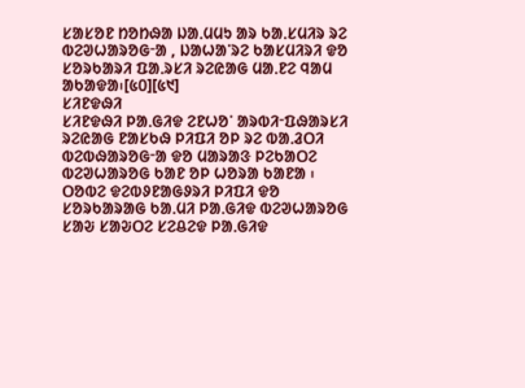ᱥᱟᱥᱚᱱ ᱴᱚᱴᱷᱟ ᱡᱟᱹᱢᱢᱩ ᱟᱨ ᱠᱟᱹᱥᱢᱤᱨ ᱨᱮ ᱵᱮᱣᱦᱟᱨᱚᱜᱼᱟ , ᱡᱟᱦᱟᱸᱨᱮ ᱠᱟᱥᱢᱤᱨᱤ ᱫᱚ ᱥᱚᱨᱠᱟᱨᱤ ᱯᱟᱹᱨᱥᱤ ᱨᱮᱭᱟᱜ ᱢᱟᱹᱱᱮ ᱧᱟᱢ ᱟᱠᱟᱫᱟ᱾[᱕᱐][᱕᱑]
ᱥᱤᱱᱫᱷᱤ
ᱥᱤᱱᱫᱷᱤ ᱞᱟᱹᱜᱤᱫ ᱮᱱᱦᱚᱸ ᱟᱨᱵᱤᱼᱯᱷᱟᱨᱥᱤ ᱨᱮᱭᱟᱜ ᱱᱟᱥᱠᱷ ᱞᱤᱯᱤ ᱚᱞ ᱨᱮ ᱵᱟᱹᱲᱛᱤ ᱵᱮᱵᱷᱟᱨᱚᱜᱼᱟ ᱫᱚ ᱢᱟᱨᱟᱝ ᱞᱮᱠᱟᱛᱮ ᱵᱮᱣᱦᱟᱨᱚᱜ ᱠᱟᱱ ᱚᱞ ᱦᱚᱨᱟ ᱠᱟᱱᱟ ᱾ ᱛᱚᱵᱮ ᱫᱮᱵᱽᱱᱟᱜᱽᱨᱤ ᱞᱤᱯᱤ ᱫᱚ ᱥᱚᱨᱠᱟᱨᱟᱜ ᱠᱟᱹᱢᱤ ᱞᱟᱹᱜᱤᱫ ᱵᱮᱣᱦᱟᱨᱚᱜ ᱥᱟᱶ ᱥᱟᱶᱛᱮ ᱥᱮᱪᱮᱫ ᱞᱟᱹᱜᱤᱫ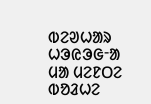ᱵᱮᱣᱦᱟᱨ ᱦᱳᱭᱳᱜᱼᱟ ᱢᱟ ᱢᱮᱱᱛᱮ ᱵᱚᱲᱦᱮ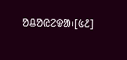ᱚᱪᱚᱭᱮᱫᱟ᱾[᱕᱒]